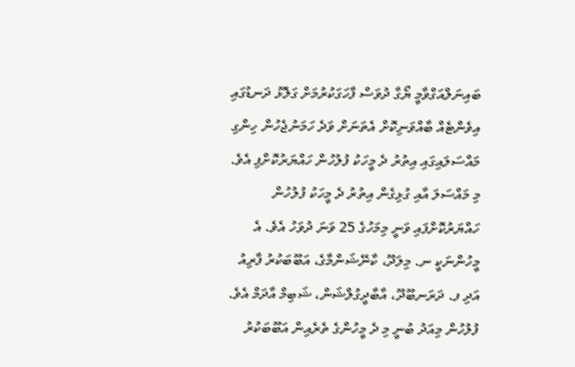ބައިނަލްއަގްވާމީ ޔޯގާ ދުވަސް ފާހަގަކުރުމަށް ގަލޮޅު ދަނޑުގައި އިވެންޓެއް ބާއްވަނިކޮށް އެތަނަށް ވަދެ ހަމަނުޖެހުން ހިންގި މައްސަލައިގައި އިތުރު ދެ މީހަކު ފުލުހުން ހައްޔަރުކޮށްފި އެވެ.
މި މައްސަލަ އާއި ގުޅިގެން އިތުރު ދެ މީހަކު ފުލުހުން ހައްޔަރުކޮށްފައި ވަނީ މިމަހުގެ 25 ވަނަ ދުވަހު އެވެ. އެ މީހުންނަކީ ނ. މިލަދޫ، ކާނޭޝަންމާގެ، އަބޫބަކުރު ފާރިއު އަދި ފ. ދަރަނބޫދޫ، އާބާދީގުލްޝަން، ޝަބިމް އާދަމް އެވެ.
ފުލުހުން މިއަދު ބުނީ މި ދެ މީހުންގެ ތެރެއިން އަބޫބަކުރު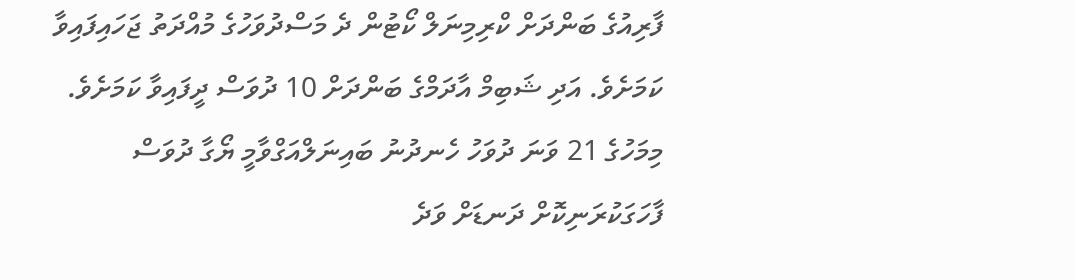ފާރިއުގެ ބަންދަށް ކްރިމިނަލް ކޯޓުން ދެ މަސްދުވަހުގެ މުއްދަތު ޖަހައިފައިވާ ކަމަށެވެ. އަދި ޝަބިމް އާދަމްގެ ބަންދަށް 10 ދުވަސް ދީފައިވާ ކަމަށެވެ.
މިމަހުގެ 21 ވަނަ ދުވަހު ހެނދުނު ބައިނަލްއަގްވާމީ ޔޯގާ ދުވަސް ފާހަގަކުރަނިކޮށް ދަނޑަށް ވަދެ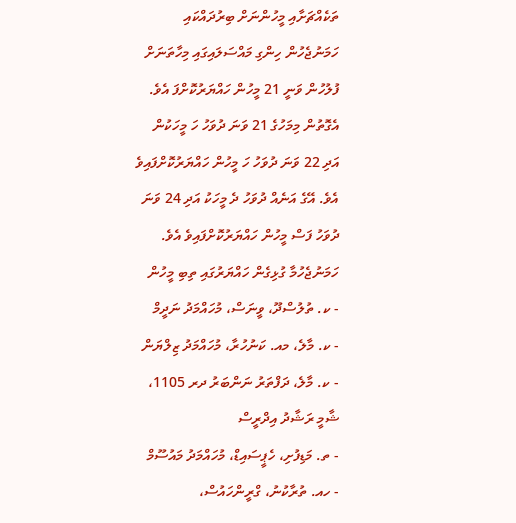ތަކެއްޗަށާއި މީހުންނަށް ބިރުދައްކައި ހަމަނުޖެހުން ހިންގި މައްސަލައިގައި މިހާތަނަށް ފުލުހުން ވަނީ 21 މީހުން ހައްޔަރުކޮށްފަ އެވެ.
އެގޮތުން މިމަހުގެ 21 ވަނަ ދުވަހު ހަ މީހަކުން އަދި 22 ވަނަ ދުވަހު ހަ މީހުން ހައްޔަރުކޮށްފައިވެ އެވެ. އޭގެ އަނެއް ދުވަހު ދެ މީހަކު އަދި 24 ވަނަ ދުވަހު ފަސް މީހުން ހައްޔަރުކޮށްފައިވެ އެވެ.
ހަމަނުޖެހުމާ ގުޅިގެން ހައްޔަރުގައި ތިބި މީހުން
- ކ. ތުލުސްދޫ، ވީނަސް، މުހައްމަދު ނަދީމް
- ކ. މާލެ، މއ. ކަނުހުރާ، މުހައްމަދު ޒިލްޔަން
- ކ. މާލެ، ދަފްތަރު ނަންބަރު ދރ 1105، ޝާމީ ރަޝާދު އިދްރީސް
- ތ. މަޑިފުށި، ހެޕީސައިޑް، މުހައްމަދު މައުސޫމް
- ހއ. ތުރާކުނު، ގްރީންހައުސް،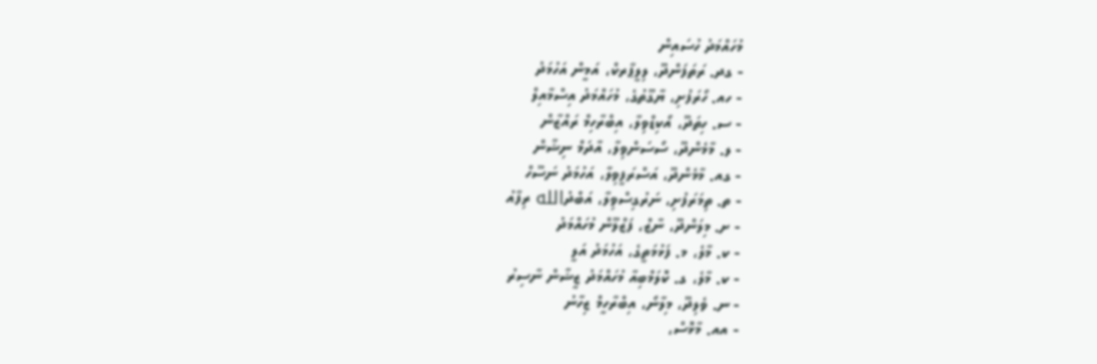މުހައްމަދު ހުސައިން
- ގދ. ރަތަފަންދޫ، ލިލީޕާރކް، އަމީން އަހުމަދު
- ހއ. ހޯރަފުށި، ޔާގޫތުގެ، މުހައްމަދު އިސްމާއިލް
- ސ. ހިތަދޫ، އޯކިޑްވިލާ، އިބްރާހިމް ރައްޒާން
- ލ. މާމެންދޫ، ސޯސަންވިލާ، އާދަމް ނިޝާން
- ގއ. މާމެންދޫ، އަސްރަފީވިލާ، އަހުމަދު ނަސޫހް
- ތ. ތިމަރަފުށި، ނަރުގިސްވިލާ، އަބްދުالله ރިފާއު
- ށ. މިލަންދޫ، ނާޒް، ފަޒްލޫން މުހައްމަދު
- ކ. މާލެ، މ. ފަޅުމަތީގެ، އަހުމަދު އަލީ
- ކ. މާލެ، ގ. ކޮލަމްބިއާ މުހައްމަދު ޒީޝާން ނާސިރު
- ނ. ވެލިދޫ، މިލާނޯ، އިބްރާހީމް ޒިހާނު
- އއ. މާޅޮސް،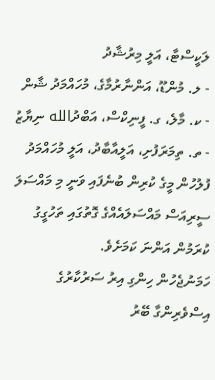ލަކީސްޓާ، އަލީ މިރުޝާދު
- ލ. މުންޑޫ، އަންނާރުމާގެ، މުހައްމަދު ޝާން
- ކ. މާލެ، ގ. ފީނިކްސް، އަބްދުالله ނިޔާޒު
- ތ. ތިމަރަފުށި، އަލީއާބާދު، އަލީ މުހައްމަދު
ފުލުހުން މީގެ ކުރިން ބުނެފައި ވަނީ މި މައްސަލަ ސީރިއަސް މައްސަލައެއްގެ ގޮތުގައި ތަހުގީގު ކުރަމުން އަންނަ ކަމަށެވެ.
ހަމަނުޖެހުން ހިންގި އިރު ސަރުކާރުގެ އިސްވެރިންގާ ބޭރު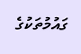ގައުމުތަކުގެ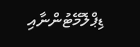ޑިޕްލޮމޭޓުންނާއި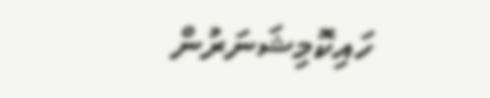ހައިކޮމިޝަނަރުން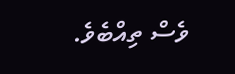ވެސް ތިއްބެވެ.